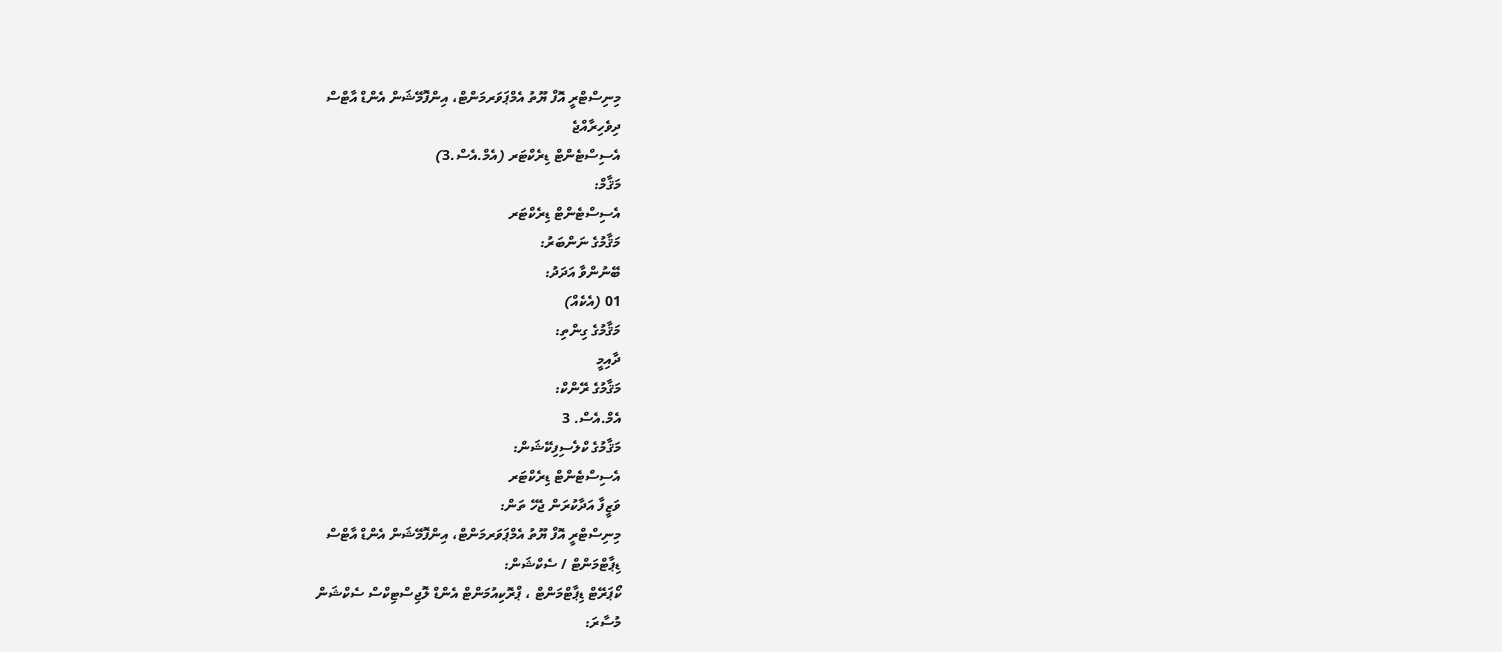މިނިސްޓްރީ އޮފް ޔޫތު އެމްޕަވަރމަންޓް، އިންފޮމޭޝަން އެންޑް އާޓްސް
ދިވެހިރާއްޖެ
އެސިސްޓެންޓް ޑިރެކްޓަރ (އެމް.އެސް.3)
މަޤާމް:
އެސިސްޓެންޓް ޑިރެކްޓަރ
މަޤާމުގެ ނަންބަރު:
ބޭނުންވާ އަދަދު:
01 (އެކެއް)
މަޤާމުގެ ގިންތި:
ދާއިމީ
މަޤާމުގެ ރޭންކް:
އެމް.އެސް. 3
މަޤާމުގެ ކްލެސިފިކޭޝަން:
އެސިސްޓެންޓް ޑިރެކްޓަރ
ވަޒީފާ އަދާކުރަން ޖެހޭ ތަން:
މިނިސްޓްރީ އޮފް ޔޫތު އެމްޕަވަރމަންޓް، އިންފޮމޭޝަން އެންޑް އާޓްސް
ޑިޕާޓްމަންޓް / ސެކްޝަން:
ކޯޕަރޭޓް ޑިޕާޓްމަންޓް ، ޕްރޮކިއުމަންޓް އެންޑް ލޮޖިސްޓިކްސް ސެކްޝަން
މުސާރަ: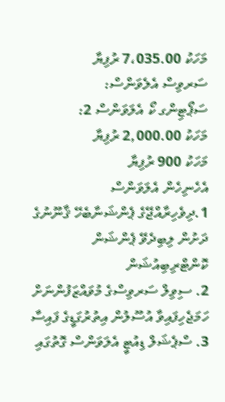މަހަކު 7،035.00 ރުފިޔާ
ސަރވިސް އެލެވަންސް:
ސަޕޯޓިންގ ކޯ އެލަވަންސް 2:
މަހަކު 2,000.00 ރުފިޔާ
މަހަކު 900 ރުފިޔާ
އެހެނިހެން އެލަވަންސް
1.ދިވެހިރާއްޖޭގެ ޕެންޝަނާބެހޭ ޤާނޫނުގެ ދަށުން ލިބިދެވޭ ޕެންޝަން ކޮންޓްރިބިއުޝަން
2. ސިވިލް ސަރވިސްގެ މުވައްޒަފުންނަށް ހަމަޖެހިފައިވާ އުސޫލުން އިތުރުގަޑީގެ ފައިސާ
3. ސްޕެޝަލް ޑިއުޓީ އެލަވަންސް ގޮތުގައި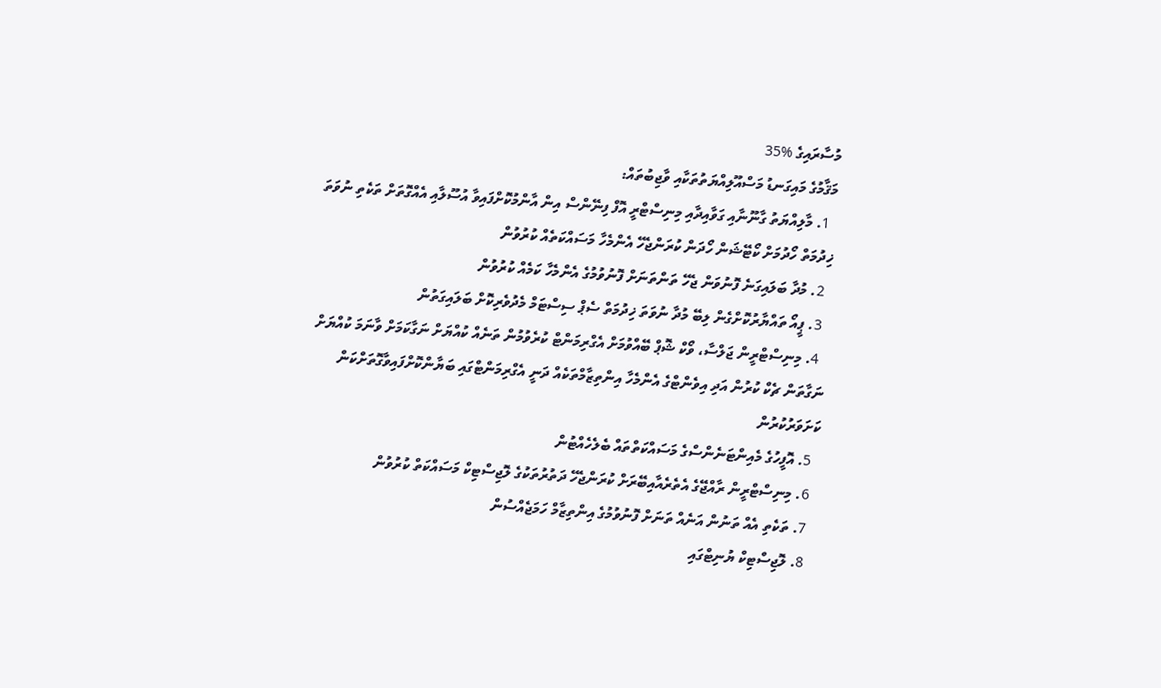މުސާރައިގެ %35
މަޤާމުގެ މައިގަނޑު މަސްއޫލިއްޔަތުތަކާއި ވާޖިބުތައް:
  1. މާލިއްޔަތު ގާނޫނާއި ގަވާއިދާއި މިނިސްޓްރީ އޮފް ފިނޭންސް އިން އާންމުކޮށްފައިވާ އުސޫލާއި އެއްގޮތަށް ތަކެތި ނުވަތަ ޚިދުމަތް ހޯދުމަށް ކޯޓޭޝަން ހޯދަން ކުރަންޖެހޭ އެންމެހާ މަސައްކަތެއް ކުރުވުން
  2. މުދާ ބަލައިގަނެ ފޮނުވަން ޖެހޭ ތަންތަނަށް ފޮނުވުމުގެ އެންމެހާ ކަމެއް ކުރުވުން
  3. ޕީއޯ ތައްޔާރުކޮށްގެން ލިބޭ މުދާ ނުވަތަ ޚިދުމަތް ސެޕް ސިސްޓަމް މެދުވެރިކޮށް ބަލައިގަތުން
  4. މިނިސްޓްރީން ޖަލްސާ، ވޯކް ޝޮޕް ބޭއްވުމަށް އެގްރިމަންޓް ކުރެވުމުން ތަނެއް ކުއްޔަށް ނަގާކަމަށް ވާނަމަ ކުއްޔަށް ނަގާތަން ޗެކް ކުރުން އަދި އިވެންޓްގެ އެންމެހާ އިންތިޒާމްތަކެއް ދަނީ އެގްރިމަންޓްގައި ބަޔާންކޮށްފައިވާގޮތަށްކަން ކަށަވަރުކުރުން
  5. އޮފީހުގެ މެއިންޓަނެންސްގެ މަސައްކަތްތައް ބެލެހެއްޓުން
  6. މިނިސްޓްރީން ރާއްޖޭގެ އެތެރެއާއިބޭރަށް ކުރަންޖެހޭ ދަތުރުތަކުގެ ލޮޖިސްޓިކް މަސައްކަތް ކުރުވުން
  7. ތަކެތި އެއް ތަނުން އަނެއް ތަނަށް ފޮނުވުމުގެ އިންތިޒާމް ހަމަޖެއްސުން
  8. ލޮޖިސްޓިކް ޔުނިޓްގައި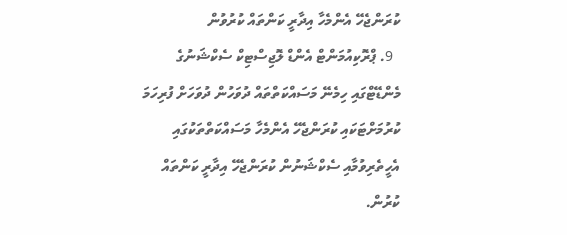ކުރަންޖެހޭ އެންމެހާ އިދާރީ ކަންތައް ކުރުވުން
  9. ޕްރޮކިއުމަންޓް އެންޑް ލޮޖިސްޓިކް ސެކްޝަނުގެ މެންޑޭޓްގައި ހިމެނޭ މަސައްކަތްތައް ދުވަހުން ދުވަހަށް ފުރިހަމަ ކުރުމަށްޓަކައި ކުރަންޖެހޭ އެންމެހާ މަސައްކަތްތަކުގައި އެހީތެރިވުމާއި ސެކްޝަނުން ކުރަންޖެހޭ އިދާރީ ކަންތައް ކުރުން.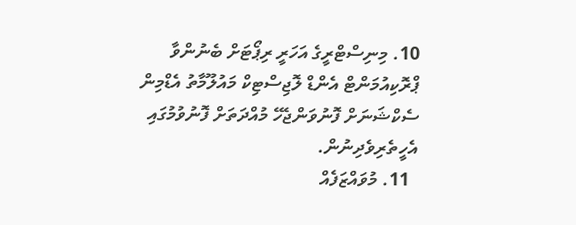10. މިނިސްޓްރީގެ އަހަރީ ރިޕޯޓަށް ބެނުންވާ ޕްރޮކިއުމަންޓް އެންޑް ލޮޖިސްޓިކް މައުލޫމާތު އެޑްމިން ސެކްޝަނަށް ފޮނުވަންޖެހޭ މުއްދަތަށް ފޮނުވުމުގައި އެހީތެރިވެދިނުން.
  11. މުވައްޒަފެއް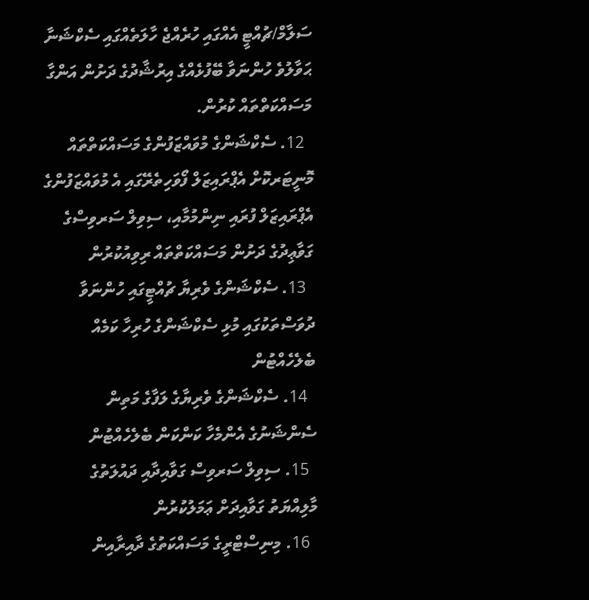ސަލާމް/ޗުއްޓީ އެއްގައި ހުރެއްޖެ ހާލަތެއްގައި ސެކްޝަނާ ޙަވާލުވެ ހުންނަވާ ބޭފުޅެއްގެ އިރުޝާދުގެ ދަށުން އަންގާ މަސައްކަތްތައް ކުރުން.
  12. ސެކްޝަންގެ މުވައްޒަފުންގެ މަސައްކަތްތައް މޮނީޓަރކޮށް އެޕްރައިޒަލް ފޯވަހިތެރޭގައި އެ މުވައްޒަފުންގެ އެޕްރައިޒަލް ފުރައި ނިންމުމާއި، ސިވިލް ސަރވިސްގެ ގަވާޢިދުގެ ދަށުން މަސައްކަތްތައް ރިވިއުކުރުން
  13. ސެކްޝަންގެ ވެރިޔާ ޗުއްޓީގައި ހުންނަވާ ދުވަސްތަކުގައި މުޅި ސެކްޝަންގެ ހުރިހާ ކަމެއް ބެލެހެއްޓުން
  14. ސެކްޝަންގެ ވެރިޔާގެ ލަފާގެ މަތިން ސެންޝަނުގެ އެންމެހާ ކަންކަން ބެލެހެއްޓުން
  15. ސިވިލް ސަރވިސް ގަވާއިދާއި ދައުލަތުގެ މާލިއްޔަތު ގަވާއިދަށް ޢަމަލުކުރުން
  16. މިނިސްޓްރީގެ މަސައްކަތުގެ ދާއިރާއިން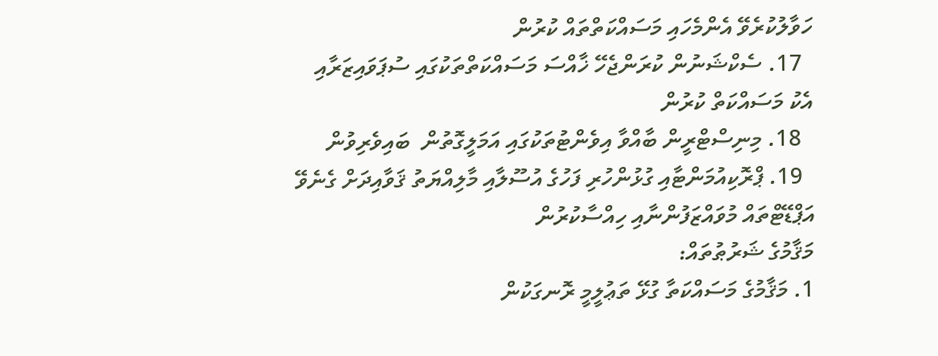ހަވާލުކުރެވޭ އެންމެހައި މަސައްކަތްތައް ކުރުން
  17. ސެކްޝަނުން ކުރަންޖެހޭ ޚާއްސަ މަސައްކަތްތަކުގައި ސުޕަވައިޒަރާއި އެކު މަސައްކަތް ކުރުން
  18. މިނިސްޓްރީން ބާއްވާ އިވެންޓުތަކުގައި އަމަލީގޮތުން  ބައިވެރިވުން
  19. ޕްރޮކިއުމަންޓާއި ގުޅުންހުރި ފަހުގެ އުސޫލާއި މާލިއްޔަތު ޤަވާއިދަށް ގެނެވޭ އަޕްޑޭޓްތައް މުވައްޒަފުންނާއި ހިއްސާކުރުން
މަޤާމުގެ ޝަރުޠުތައް:
1. މަޤާމުގެ މަސައްކަތާ ގުޅޭ ތަޢުލީމީ ރޮނގަކުން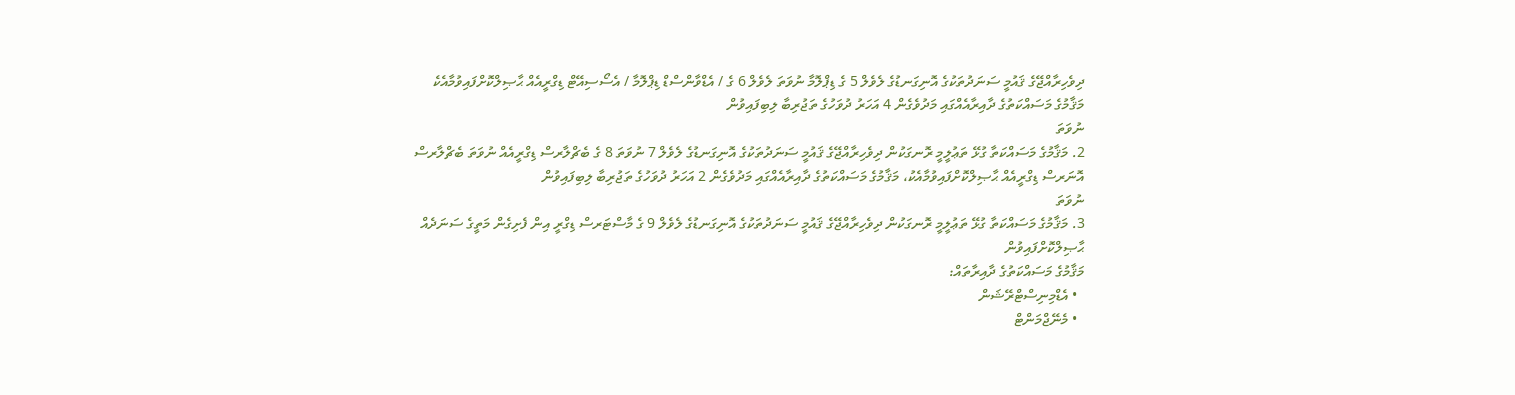ދިވެހިރާއްޖޭގެ ޤައުމީ ސަނަދުތަކުގެ އޮނިގަނޑުގެ ލެވެލް 5 ގެ ޑިޕްލޮމާ ނުވަތަ ލެވެލް 6 ގެ / އެޑްވާންސްޑް ޑިޕްލޮމާ / އެސޯސިއޭޓް ޑިގްރީއެއް ޙާޞިލްކޮށްފައިވުމާއެކެ މަޤާމުގެ މަސައްކަތުގެ ދާއިރާއެއްގައި މަދުވެގެން 4 އަހަރު ދުވަހުގެ ތަޖުރިބާ ލިބިފައިވުން
ނުވަތަ
2. މަޤާމުގެ މަސައްކަތާ ގުޅޭ ތަޢުލީމީ ރޮނގަކުން ދިވެހިރާއްޖޭގެ ޤައުމީ ސަނަދުތަކުގެ އޮނިގަނޑުގެ ލެވެލް 7 ނުވަތަ 8 ގެ ބެޗްލާރސް ޑިގްރީއެއް ނުވަތަ ބެޗްލާރސް އޮނަރސް ޑިގްރީއެއް ޙާޞިލްކޮށްފައިވުމާއެކު، މަޤާމުގެ މަސައްކަތުގެ ދާއިރާއެއްގައި މަދުވެގެން 2 އަހަރު ދުވަހުގެ ތަޖުރިބާ ލިބިފައިވުން
ނުވަތަ
3. މަޤާމުގެ މަސައްކަތާ ގުޅޭ ތަޢުލީމީ ރޮނގަކުން ދިވެހިރާއްޖޭގެ ޤައުމީ ސަނަދުތަކުގެ އޮނިގަނޑުގެ ލެވެލް 9 ގެ މާސްޓަރސް ޑިގްރީ އިން ފެށިގެން މަތީގެ ސަނަދެއް ޙާޞިލްކޮށްފައިވުން
މަޤާމުގެ މަސައްކަތުގެ ދާއިރާތައް:
  • އެޑްމިނިސްޓްރޭޝަން
  • މެނޭޖްމަންޓް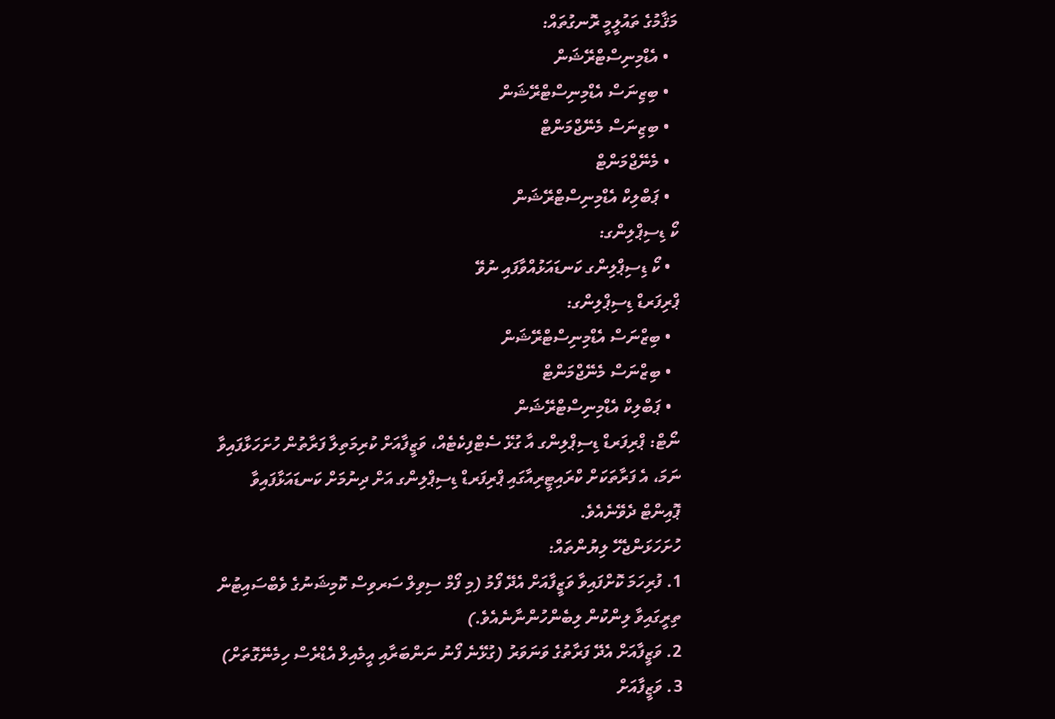މަޤާމުގެ ތައުލީމީ ރޮނގުތައް:
  • އެޑްމިނިސްޓްރޭޝަން
  • ބިޒިނަސް އެޑްމިނިސްޓްރޭޝަން
  • ބިޒިނަސް މެނޭޖްމަންޓް
  • މެނޭޖްމަންޓް
  • ޕަބްލިކް އެޑްމިނިސްޓްރޭޝަން
ކޯ ޑިސިޕްލިންގ:
  • ކޯ ޑިސިޕްލިންގ ކަނޑައަޅުއްވާފައި ނުވޭ
ޕްރިފަރޑް ޑިސިޕްލިންގ:
  • ބިޒްނަސް އެޑްމިނިސްޓްރޭޝަން
  • ބިޒްނަސް މެނޭޖްމަންޓް
  • ޕަބްލިކް އެޑްމިނިސްޓްރޭޝަން
ނޯޓް: ޕްރިފަރޑް ޑިސިޕްލިންގ އާ ގުޅޭ ސެޓްފިކެޓެއް، ވަޒީފާއަށް ކުރިމަތިލާ ފަރާތުން ހުށަހަޅާފައިވާ ނަމަ، އެ ފަރާތަކަށް ކްރައިޓީރިއާގައި ޕްރިފަރޑް ޑިސިޕްލިންގ އަށް ދިނުމަށް ކަނޑައަޅާފައިވާ ޕޮއިންޓް ދެވޭނެއެވެ.
ހުށަހަޅަންޖެހޭ ލިޔުންތައް:
1. ފުރިހަމަ ކޮށްފައިވާ ވަޒީފާއަށް އެދޭ ފޯމު (މި ފޯމް ސިވިލް ސަރވިސް ކޮމިޝަނުގެ ވެބްސައިޓުން ތިރީގައިވާ ލިންކުން ލިބެންހުންނާނެއެވެ.)
2. ވަޒީފާއަށް އެދޭ ފަރާތުގެ ވަނަވަރު (ގުޅޭނެ ފޯނު ނަންބަރާއި އީމެއިލް އެޑްރެސް ހިމެނޭގޮތަށް)
3. ވަޒީފާއަށް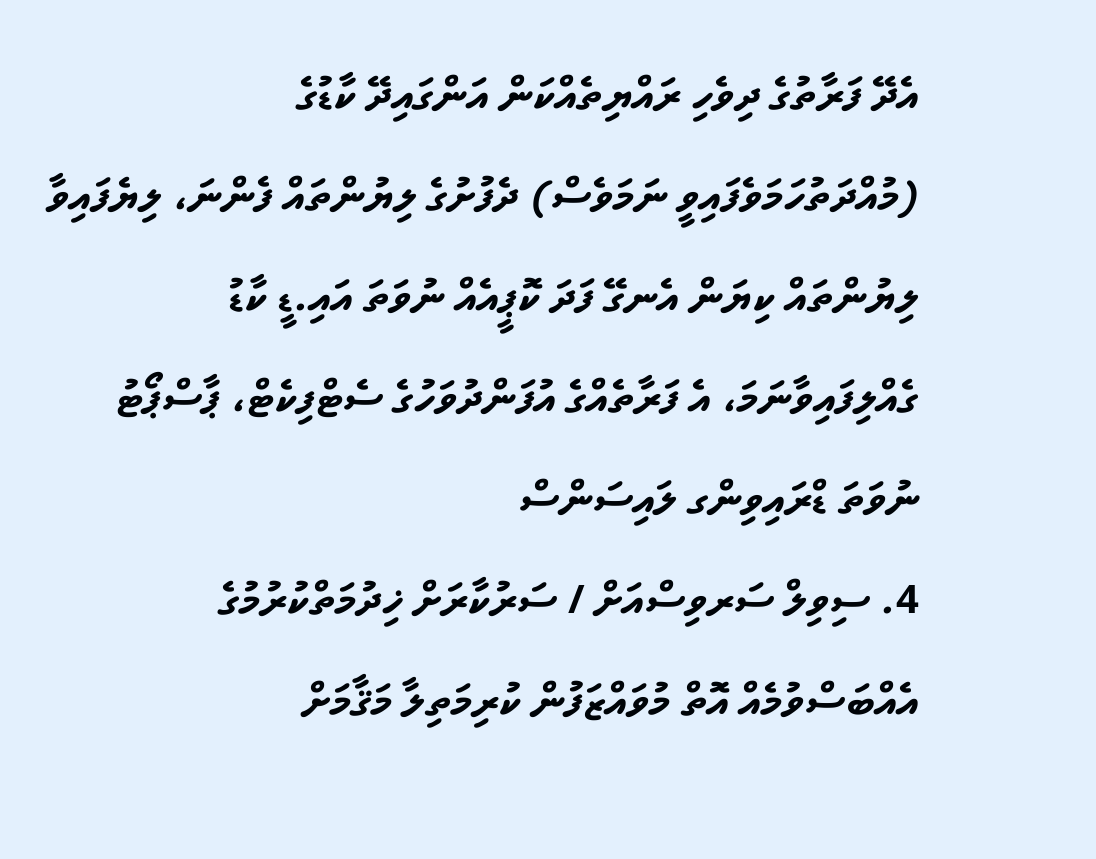އެދޭ ފަރާތުގެ ދިވެހި ރައްޔިތެއްކަން އަންގައިދޭ ކާޑުގެ (މުއްދަތުހަމަވެފައިވީ ނަމަވެސް) ދެފުށުގެ ލިޔުންތައް ފެންނަ، ލިޔެފައިވާ ލިޔުންތައް ކިޔަން އެނގޭ ފަދަ ކޮޕީއެއް ނުވަތަ އައި.ޑީ ކާޑު ގެއްލިފައިވާނަމަ، އެ ފަރާތެއްގެ އުފަންދުވަހުގެ ސެޓްފިކެޓް، ޕާސްޕޯޓު ނުވަތަ ޑްރައިވިންގ ލައިސަންސް
4. ސިވިލް ސަރވިސްއަށް / ސަރުކާރަށް ޚިދުމަތްކުރުމުގެ އެއްބަސްވުމެއް އޮތް މުވައްޒަފުން ކުރިމަތިލާ މަޤާމަށް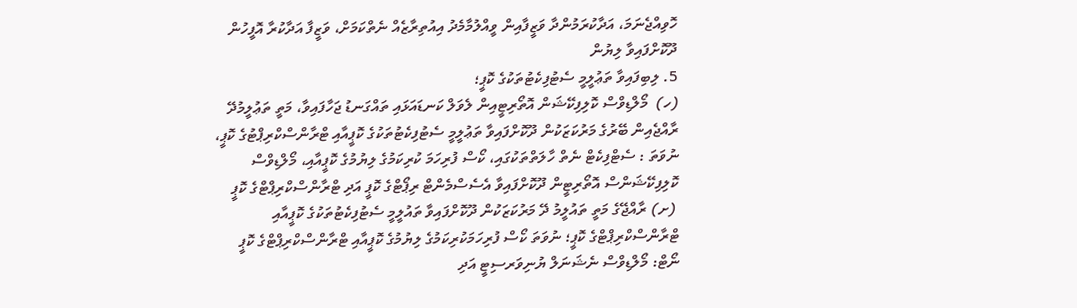ހޮވިއްޖެނަމަ، އަދާކުރަމުންދާ ވަޒީފާއިން ވީއްލުމާމެދު އިއުތިރާޒެއް ނެތްކަމަށް، ވަޒީފާ އަދާކުރާ އޮފީހުން ދޫކޮށްފައިވާ ލިޔުން
5. ލިބިފައިވާ ތަޢުލީމީ ސެޓުފިކެޓުތަކުގެ ކޮޕީ؛
(ހ)  މޯލްޑިވްސް ކޮލިފިކޭޝަން އޮތޯރިޓީއިން ލެވަލް ކަނޑައަޅައި ތައްގަނޑު ޖަހާފައިވާ، މަތީ ތަޢުލީމުދޭ ރާއްޖެއިން ބޭރުގެ މަރުކަޒަކުން ދޫކޮށްފައިވާ ތަޢުލީމީ ސެޓުފިކެޓުތަކުގެ ކޮޕީއާއި ޓްރާންސްކްރިޕްޓުގެ ކޮޕީ، ނުވަތަ : ސެޓްފިކެޓް ނެތް ހާލަތްތަކުގައި، ކޯސް ފުރިހަމަ ކުރިކަމުގެ ލިޔުމުގެ ކޮޕީއާއި، މޯލްޑިވްސް ކޮލިފިކޭޝަންސް އޮތޯރިޓީން ދޫކޮށްފައިވާ އެސެސްމެންޓް ރިޕޯޓްގެ ކޮޕީ އަދި ޓްރާންސްކްރިޕްޓްގެ ކޮޕީ
 (ށ) ރާއްޖޭގެ މަތީ ތައުލީމު ދޭ މަރުކަޒަކުން ދޫކޮށްފައިވާ ތައުލީމީ ސެޓުފިކެޓުތަކުގެ ކޮޕީއާއި ޓްރާންސްކްރިޕްޓްގެ ކޮޕީ؛ ނުވަތަ ކޯސް ފުރިހަމަކުރިކަމުގެ ލިޔުމުގެ ކޮޕީއާއި ޓްރާންސްކްރިޕްޓްގެ ކޮޕީ
ނޯޓް: މޯލްޑިވްސް ނެޝަނަލް ޔުނިވަރސިޓީ އަދި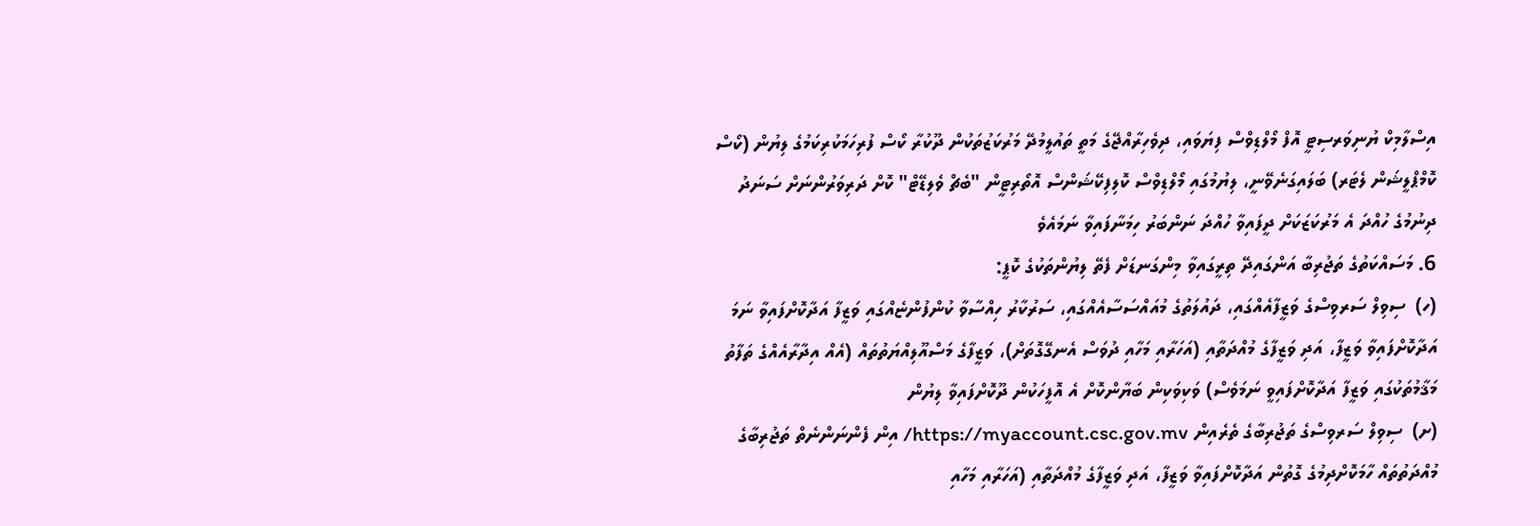އިސްލާމިކް ޔުނިވަރސިޓީ އޮފް މޯލްޑިވްސް ފިޔަވައި، ދިވެހިރާއްޖޭގެ މަތީ ތައުލީމުދޭ މަރުކަޒުތަކުން ދޫކުރާ ކޯސް ފުރިހަމަކުރިކަމުގެ ލިޔުން (ކޯސް ކޮމްޕްލީޝަން ލެޓަރ) ބަލައިގަނެވޭނީ، ލިޔުމުގައި މޯލްޑިވްސް ކޮލިފިކޭޝަންސް އޮތޯރިޓީން "ބެޗް ވެލިޑޭޓް" ކޮށް ދަރިވަރުންނަށް ސަނަދު ދިނުމުގެ ހުއްދަ އެ މަރުކަޒަކަށް ދީފައިވާ ހުއްދަ ނަންބަރު ހިމަނާފައިވާ ނަމައެވެ
6. މަސައްކަތުގެ ތަޖުރިބާ އަންގައިދޭ ތިރީގައިވާ މިންގަނޑަށް ފެތޭ ލިޔުންތަކުގެ ކޮޕީ:
(ހ)  ސިވިލް ސަރވިސްގެ ވަޒީފާއެއްގައި، ދައުލަތުގެ މުއައްސަސާއެއްގައި، ސަރުކާރު ހިއްސާވާ ކުންފުންޏެއްގައި ވަޒީފާ އަދާކޮށްފައިވާ ނަމަ އަދާކޮށްފައިވާ ވަޒީފާ، އަދި ވަޒީފާގެ މުއްދަތާއި (އަހަރާއި މަހާއި ދުވަސް އެނގޭގޮތަށް)، ވަޒީފާގެ މަސްއޫލިއްޔަތުތައް (އެއް އިދާރާއެއްގެ ތަފާތު މަޤާމުތަކުގައި ވަޒީފާ އަދާކޮށްފައިވީ ނަމަވެސް) ވަކިވަކިން ބަޔާންކޮށް އެ އޮފީހަކުން ދޫކޮށްފައިވާ ލިޔުން
(ށ)  ސިވިލް ސަރވިސްގެ ތަޖުރިބާގެ ތެރެއިން https://myaccount.csc.gov.mv/ އިން ފެންނަންނެތް ތަޖުރިބާގެ މުއްދަތުތައް ހާމަކޮށްދިމުގެ ގޮތުން އަދާކޮށްފައިވާ ވަޒީފާ، އަދި ވަޒީފާގެ މުއްދަތާއި (އަހަރާއި މަހާއި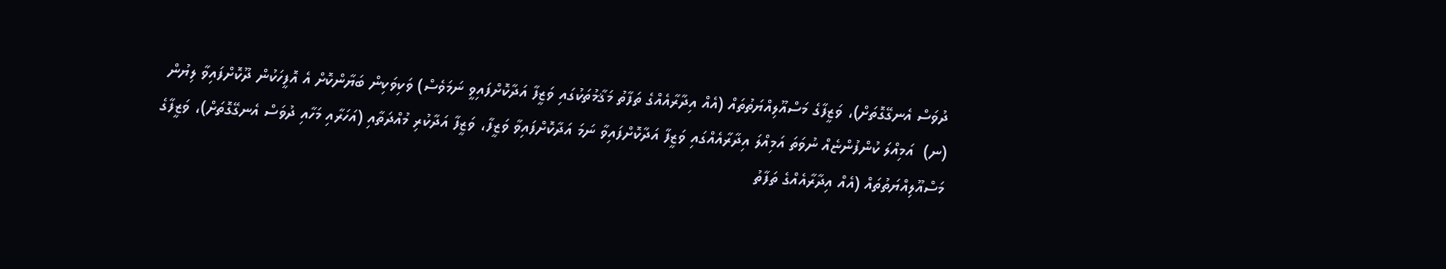ދުވަސް އެނގޭގޮތަށް)، ވަޒީފާގެ މަސްއޫލިއްޔަތުތައް (އެއް އިދާރާއެއްގެ ތަފާތު މަޤާމުތަކުގައި ވަޒީފާ އަދާކޮށްފައިވީ ނަމަވެސް) ވަކިވަކިން ބަޔާންކޮށް އެ އޮފީހަކުން ދޫކޮށްފައިވާ ލިޔުން
(ނ)  އަމިއްލަ ކުންފުންޏެއް ނުވަތަ އަމިއްލަ އިދާރާއެއްގައި ވަޒީފާ އަދާކޮށްފައިވާ ނަމަ އަދާކޮށްފައިވާ ވަޒީފާ، ވަޒީފާ އަދާކުރި މުއްދަތާއި (އަހަރާއި މަހާއި ދުވަސް އެނގޭގޮތަށް)، ވަޒީފާގެ މަސްއޫލިއްޔަތުތައް (އެއް އިދާރާއެއްގެ ތަފާތު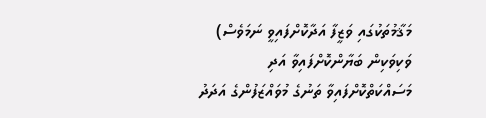މަޤާމުތަކުގައި ވަޒީފާ އަދާކޮށްފައިވީ ނަމަވެސް) ވަކިވަކިން ބަޔާންކޮށްފައިވާ އަދި މަސައްކަތްކޮށްފައިވާ ތަނުގެ މުވައްޒަފުންގެ އަދަދު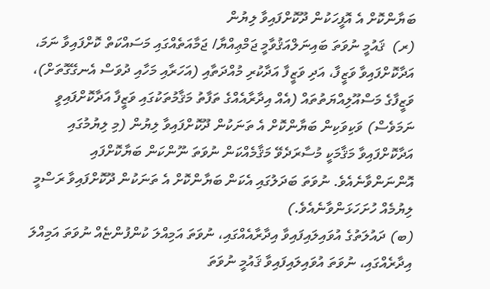ބަޔާންކޮށް އެ އޮފީހަކުން ދޫކޮށްފައިވާ ލިޔުން
(ރ)  ޤައުމީ ނުވަތަ ބައިނަލްއަޤުވާމީ ޖަމްޢިއްޔާ/ ޖަމާއަތެއްގައި މަސައްކަތް ކޮށްފައިވާ ނަމަ، އަދާކޮށްފައިވާ ވަޒީފާ، އަދި ވަޒީފާ އަދާކުރި މުއްދަތާއި (އަހަރާއި މަހާއި ދުވަސް އެނގޭގޮތަށް)، ވަޒީފާގެ މަސްއޫލިއްޔަތުތައް (އެއް އިދާރާއެއްގެ ތަފާތު މަޤާމުތަކުގައި ވަޒީފާ އަދާކޮށްފައިވީ ނަމަވެސް) ވަކިވަކިން ބަޔާންކޮށް އެ ތަނަކުން ދޫކޮށްފައިވާ ލިޔުން (މި ލިޔުމުގައި އަދާކޮށްފައިވާ މަޤާމަކީ މުސާރަދެވޭ މަޤާމެއްކަން ނުވަތަ ނޫންކަން ބަޔާކޮށްފައި އޮންނަންވާނެއެވެ. ނުވަތަ ބަދަލުގައި އެކަން ބަޔާންކޮށް އެ ތަނަކުން ދޫކޮށްފައިވާ ރަސްމީ ލިޔުމެއް ހުށަހަޅަންވާނެއެވެ.)
(ބ) ދައުލަތުގެ އުވައިލައިފައިވާ އިދާރާއެއްގައި، ނުވަތަ އަމިއްލަ ކުންފުންޏެއް ނުވަތަ އަމިއްލަ އިދާރެއްގައި، ނުވަތަ އުވައިލައިފައިވާ ޤައުމީ ނުވަތަ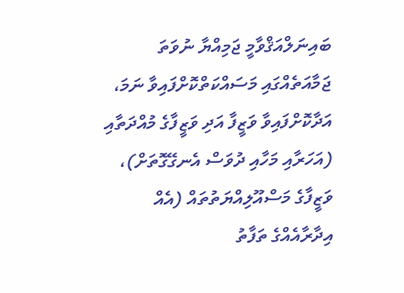ބައިނަލްއަޤްވާމީ ޖަމިއްޔާ ނުވަތަ ޖަމާއަތެއްގައި މަސައްކަތްކޮށްފައިވާ ނަމަ، އަދާކޮށްފައިވާ ވަޒީފާ އަދި ވަޒީފާގެ މުއްދަތާއި (އަހަރާއި މަހާއި ދުވަސް އެނގޭގޮތަށް)، ވަޒީފާގެ މަސްއޫލިއްޔަތުތައް (އެއް އިދާރާއެއްގެ ތަފާތު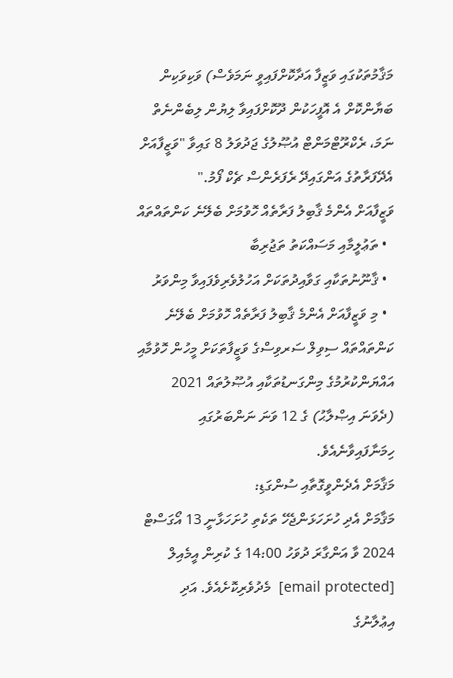މަޤާމުތަކުގައި ވަޒީފާ އަދާކޮށްފައިވީ ނަމަވެސް) ވަކިވަކިން ބަޔާންކޮށް އެ އޮފީހަކުން ދޫކޮށްފައިވާ ލިޔުން ލިބެންނެތް ނަމަ، ރެކްރޫޓްމަންޓް އުޞޫލުގެ ޖަދުވަލު 8 ގައިވާ "ވަޒީފާއަށް އެދޭފަރާތުގެ އަންގައިދޭ ރެފަރެންސް ޗެކް ފޯމު."
ވަޒީފާއަށް އެންމެ ޤާބިލު ފަރާތެއް ހޮވުމަށް ބެލޭނެ ކަންތައްތައް
  • ތަޢުލީމާއި މަސައްކަތު ތަޖުރިބާ
  • ޤާނޫނުތަކާއި ގަވާއިދުތަކަށް އަހުލުވެރިވެފައިވާ މިންވަރު
  • މި ވަޒީފާއަށް އެންމެ ޤާބިލު ފަރާތެއް ހޮވުމަށް ބެލޭނެ ކަންތައްތައް ސިވިލް ސަރވިސްގެ ވަޒީފާތަކަށް މީހުން ހޮވުމާއި އައްޔަންކުރުމުގެ މިންގަނޑުތަކާއި އުޞޫލުތައް 2021 (ދެވަނަ އިޞްލާޙު) ގެ 12 ވަނަ ނަންބަރުގައި ހިމަނާފައިވާނެއެވެ.
މަޤާމަށް އެދެންވީގޮތާއި ސުންގަޑި:
މަޤާމަށް އެދި ހުށަހަޅަންޖެހޭ ތަކެތި ހުށަހަޅާނީ 13 އޯގަސްޓް 2024 ވާ އަންގާރަ ދުވަހު 14:00 ގެ ކުރިން އީމެއިލް [email protected]  މެދުވެރިކޮށެއެވެ. އަދި އިޢުލާނުގެ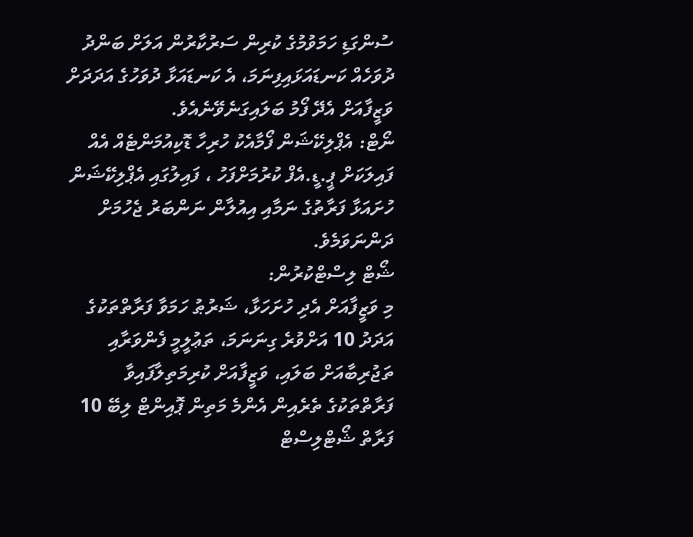ސުންގަޑި ހަމަވުމުގެ ކުރިން ސަރުކާރުން އަލަށް ބަންދު ދުވަހެއް ކަނޑައަޅައިފިނަމަ، އެ ކަނޑައަޅާ ދުވަހުގެ އަދަދަށް ވަޒީފާއަށް އެދޭ ފޯމު ބަލައިގަނެވޭނެއެވެ.
ނޯޓް: އެޕްލިކޭޝަން ފޯމާއެކު ހުރިހާ ޑޮކިއުމަންޓެއް އެއް ފައިލަކަށް ޕީ.ޑީ.އެފް ކުރުމަށްފަހު ، ފައިލުގައި އެޕްލިކޭޝަން ހުށައަޅާ ފަރާތުގެ ނަމާއި އިއުލާން ނަންބަރު ޖެހުމަށް ދަންނަވަމެވެ.
ޝޯޓް ލިސްޓްކުރުން:
މި ވަޒީފާއަށް އެދި ހުށަހަޅާ، ޝަރުޠު ހަމަވާ ފަރާތްތަކުގެ އަދަދު 10 އަށްވުރެ ގިނަނަމަ، ތަޢުލީމީ ފެންވަރާއި ތަޖުރިބާއަށް ބަލައި، ވަޒީފާއަށް ކުރިމަތިލާފައިވާ ފަރާތްތަކުގެ ތެރެއިން އެންމެ މަތިން ޕޮއިންޓް ލިބޭ 10 ފަރާތް ޝޯޓްލިސްޓް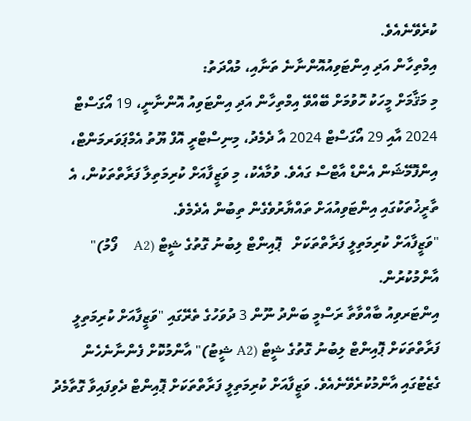ކުރެވޭނެއެވެ.
އިމްތިހާން އަދި އިންޓަވިއުއޮންނާނެ ތަނާއި، މުއްދަތު:
މި މަޤާމަށް މީހަކު ހޮވުމަށް ބޭއްވޭ އިމްތިހާން އަދި އިންޓަވިއު އޮންނާނީ، 19 އޯގަސްޓް 2024 އާއި 29 އޯގަސްޓް 2024 އާ ދެމެދު، މިނިސްޓްރީ އޮފް ޔޫތު އެމްޕަވަރމަންޓް، އިންފޮމޭޝަން އެންޑް އާޓްސް ގައެވެ. ވުމާއެކު، މި ވަޒީފާއަށް ކުރިމަތިލާ ފަރާތްތަކުން، އެ ތާރީޚުތަކުގައި އިންޓަވިއުއަށް ތައްޔާރުވެގެން ތިބުން އެދެމެވެ.
"ވަޒީފާއަށް ކުރިމަތިލީ ފަރާތްތަކަށް   ޕޮއިންޓް ލިބުނު ގޮތުގެ ޝީޓް (A2    ފޯމު)" އާންމުކުރުން.
އިންޓަރވިއު ބާއްވާތާ ރަސްމީ ބަންދު ނޫން 3 ދުވަހުގެ ތެރޭގައި "ވަޒީފާއަށް ކުރިމަތިލީ ފަރާތްތަކަށް ޕޮއިންޓް ލިބުނު ގޮތުގެ ޝީޓް (A2 ޝީޓު)" އާންމުކޮށް ފެންނާނެހެން ގެޒެޓުގައި އާންމުކުރެވޭނެއެވެ. ވަޒީފާއަށް ކުރިމަތިލީ ފަރާތްތަކަށް ޕޮއިންޓް ދެވިފައިވާ ގޮތާމެދު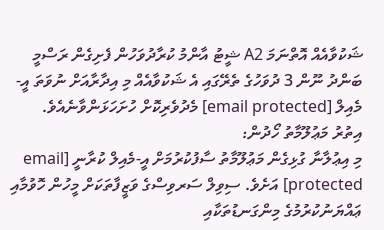ޝަކުވާއެއް އޮތްނަމަ A2 ޝީޓު އާންމު ކުރާދުވަހުން ފެށިގެން ރަސްމީ ބަންދު ނޫން 3 ދުވަހުގެ ތެރޭގައި އެ ޝަކުވާއެއް މި އިދާރާއަށް ނުވަތަ އީ-މެއިލް [email protected] މެދުވެރިކޮށް ހުށަހަޅަންވާނެއެވެ.
އިތުރު މަޢުލޫމާތު ހޯދުން:
މި އިޢުލާނާ ގުޅިގެން މަޢުލޫމާތު ސާފުކުރުމަށް އީ-މެއިލް ކުރާނީ [email protected] އަށެވެ. ސިވިލް ސަރވިސްގެ ވަޒީފާތަކަށް މީހުން ހޮވުމާއި ޢައްޔަނުކުރުމުގެ މިންގަނޑުތަކާއި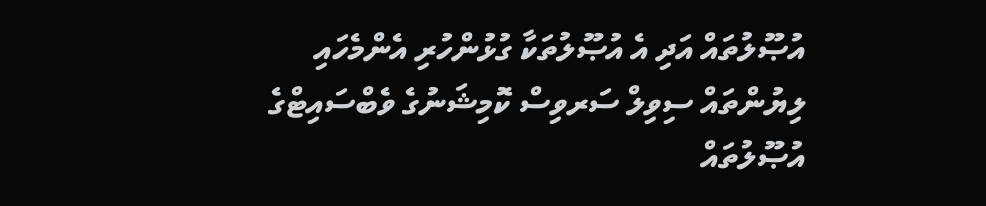އުޞޫލުތައް އަދި އެ އުޞޫލުތަކާ ގުޅުންހުރި އެންމެހައި ލިޔުންތައް ސިވިލް ސަރވިސް ކޮމިޝަނުގެ ވެބްސައިޓްގެ އުޞޫލުތައް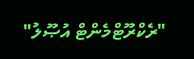"ރެކްރޫޓްމެންޓް އުޞޫލު"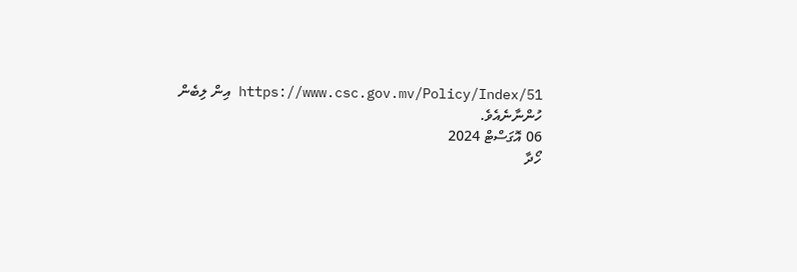https://www.csc.gov.mv/Policy/Index/51 އިން ލިބެން ހުންނާނެއެވެ.
06 އޮގަސްޓް 2024
ހޯދާ